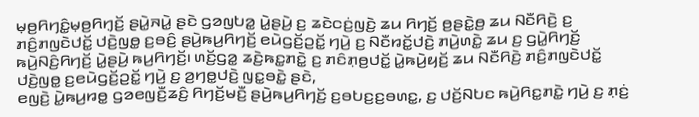ꤗ꤫ꤥ꤬ꤖꤚꤢꤨ꤭ꤗ꤫ꤥ꤬ꤖꤚ꤫ꤢꤩ꤬ ꤔꤣꤧ꤭ꤏꤣꤧ꤭ ꤔꤢꤧ ꤞꤤꤜꤝꤤ꤭ ꤣꤧ꤭ꤔꤣꤧ꤬ ꤢ꤬ ꤘꤢꤧꤍꤢꤦ꤬ꤜꤢꤧ꤬ ꤘꤣ ꤖꤚꤢꤩ꤬ ꤥ꤬ꤔꤢꤧ꤭ꤥ꤬ ꤘꤣ ꤡꤢꤪꤖꤢꤧ꤬ ꤢ꤬ ꤊꤢꤨ꤬ꤊꤜꤢꤧꤓꤢꤩ꤭ ꤓꤢꤧ꤬ꤜꤥ꤭ ꤢ꤬ꤋꤢꤨ꤬ ꤔꤣꤧ꤬ꤒꤣ꤬ꤖꤚꤢꤩ꤬ ꤕꤣꤧꤞꤢꤩ꤬ꤑꤢꤩ꤭ ꤚꤣꤧ꤬ ꤢ꤬ ꤡꤢꤪꤙꤢꤩ꤭ꤓꤢꤧ꤬ ꤊꤣꤧ꤬ꤛꤢꤧ꤭ ꤘꤣ ꤢ꤬ ꤞꤣꤧ꤭ꤖꤚꤢꤩ꤬ ꤒꤣꤧ꤬ꤡꤢꤨ꤬ꤖꤚꤢꤩ꤬ ꤣꤧ꤭ꤔꤣꤧ꤬ ꤒꤣ꤬ꤖꤚꤢꤩ꤬꤯ ꤛꤢꤩ꤬ꤞꤤ꤭ ꤘꤢꤧ꤬ꤒꤢ꤭ꤊꤢꤧ꤭ ꤢ꤬ ꤊꤢꤨꤊ꤫ꤥ꤬ꤓꤢꤩ꤭ ꤣꤧ꤭ꤒꤣꤧ꤬ꤟꤢꤩ꤬ ꤘꤣ ꤡꤢꤪꤖꤢꤧ꤬ ꤊꤢꤨ꤬ꤊꤜꤢꤧꤓꤢꤩ꤭ ꤓꤢꤧ꤬ꤜꤥ꤭ ꤢ꤬ꤕꤣꤧꤞꤢꤩ꤬ꤑꤢꤩ꤭ ꤚꤣꤧ꤬ ꤢ꤬ ꤤ꤬ꤚꤥ꤭ꤓꤢꤧ꤬ ꤜꤢ꤭ꤋꤢꤧ꤭ ꤔꤢꤧ,
ꤕꤜꤢꤧ꤬ ꤣꤧ꤭ꤒꤣ꤬ꤙꤥ꤭ ꤞꤤꤕꤜꤢꤪ꤬ꤘꤢꤨ꤬ ꤖꤚꤢꤩ꤬ꤗꤢꤪ꤬ ꤔꤣꤧ꤬ꤒꤣ꤬ꤖꤚꤢꤩ꤬ ꤢ꤬ꤋꤝꤢ꤬ꤢ꤬ꤋꤛꤢ꤭, ꤢ꤬ ꤓꤢꤩ꤬ꤡꤝꤢ ꤒꤣꤧ꤬ꤖꤢ꤭ꤊꤢꤧ꤭ ꤚꤣꤧ꤬ ꤢ꤬ ꤊ꤫ꤢꤦ꤬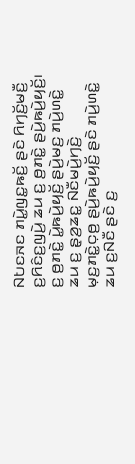ꤡꤝꤢꤏꤢ ꤊꤣꤧ꤭ꤜꤢ꤭ꤒꤢꤩ꤬ ꤔꤢꤧ ꤖꤚꤢꤩ꤬ꤗꤢꤪ꤬ ꤢ꤬ꤖꤢꤨꤢ꤬ꤜꤣꤧ꤬ ꤘꤣ ꤢ꤬ ꤥ꤬ꤊꤢꤧ꤭ ꤔꤣꤧ꤬ꤒꤣꤧ꤬ꤟꤢꤩ꤬꤯ ꤢ꤬ ꤥ꤬ꤊꤢꤧ꤭ ꤣꤧ꤭ꤒꤣꤧ꤬ꤟꤢꤩ꤬ ꤔꤣꤧ꤬ꤗꤢ꤬ ꤊꤣꤧ꤬ꤛꤢꤧ꤭ ꤘꤣ ꤢ꤬ ꤔ꤫ꤤ꤬ꤘꤢ꤭ ꤡꤢꤪꤗꤣꤧ꤬ꤚꤢꤧ꤬ ꤗ꤫ꤢ꤬ꤊꤢꤧ꤭ꤍ꤫ꤥ꤬ ꤔꤣꤧ꤬ꤒꤣꤧ꤬ꤟꤢꤩ꤬ ꤔꤢꤧ ꤊꤣꤧ꤬ꤛꤢꤧ꤭ ꤘꤣ ꤢ꤬ꤡꤢꤪ ꤔꤢꤧ ꤢ꤬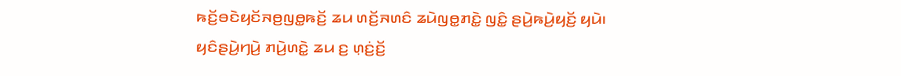ꤒꤢꤩ꤬ꤋꤢꤧꤟꤢꤩꤏꤥ꤬ꤜꤥ꤭ꤒꤢꤩ꤬ ꤘꤣ ꤛꤢꤩ꤬ꤏꤛꤢꤨ ꤘꤣꤧꤜꤥ꤭ꤊꤢꤧ꤭ ꤜꤢꤨ꤭ ꤔꤣꤧ꤬ꤒꤣꤧ꤬ꤟꤢꤩ꤬ ꤟꤣꤧ꤯
ꤟꤢꤨꤔꤣꤧ꤬ꤚꤣꤧ꤬ ꤊꤣꤧ꤬ꤛꤢꤧ꤭ ꤘꤣ ꤢ꤬ ꤛ꤫ꤢꤦ꤬ꤢꤩ꤬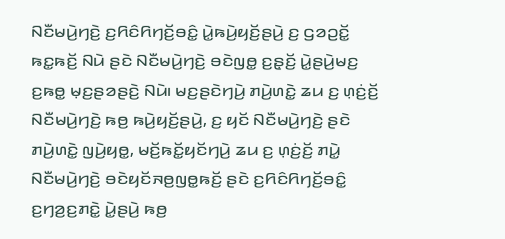ꤡꤢꤪꤗꤣꤧ꤬ꤚꤢꤧ꤬ ꤢ꤬ꤖꤢꤨꤖꤚꤢꤩ꤬ꤋꤢꤨ꤭ ꤣꤧ꤭ꤒꤣꤧ꤬ꤟꤢꤩ꤬ꤔꤣꤧ꤬ ꤢ꤬ ꤞꤤꤑꤢꤩ꤭ ꤒꤢ꤭ꤒꤢꤩ꤬ ꤡꤣꤧ ꤔꤢꤧ ꤡꤢꤪꤗꤣꤧ꤬ꤚꤢꤧ꤬ ꤋꤢꤧꤜꤥ꤭ ꤢ꤬ꤔ꤫ꤢꤩ꤬ ꤣꤧ꤭ꤔꤣꤧ꤬ꤗꤢ꤬ ꤢ꤬ꤒꤥ꤭ ꤗ꤫ꤢ꤬ꤔꤤꤔꤢꤧ꤬ ꤡꤣꤧ꤯ ꤗꤢ꤬ꤔꤢꤧꤚꤣꤧ꤬ ꤊꤣꤧ꤬ꤛꤢꤧ꤭ ꤘꤣ ꤢ꤬ ꤛ꤫ꤢꤦ꤬ꤢꤩ꤬ ꤡꤢꤪꤗꤣꤧ꤬ꤚꤢꤧ꤬ ꤒꤥ꤬ ꤒꤣꤧ꤬ꤟꤢꤩ꤬ꤔꤣꤧ꤬, ꤢ꤬ ꤟꤢꤩ ꤡꤢꤪꤗꤣꤧ꤬ꤚꤢꤧ꤬ ꤔꤢꤧ ꤊꤣꤧ꤬ꤛꤢꤧ꤭ ꤜꤣꤧ꤬ꤟꤥ꤭, ꤗꤢꤩ꤬ꤒꤢꤩ꤭ꤟꤢꤩꤚꤣꤧ꤬ ꤘꤣ ꤢ꤬ ꤛ꤫ꤢꤦ꤬ꤢꤩ꤬ ꤊꤣꤧ꤭ ꤡꤢꤪꤗꤣꤧ꤬ꤚꤢꤧ꤬ ꤋꤢꤧꤟꤢꤩꤏꤥ꤬ꤜꤥ꤭ꤒꤢꤩ꤬ ꤔꤢꤧ ꤢ꤬ꤖꤢꤨꤖꤚꤢꤩ꤬ꤋꤢꤨ꤭ ꤢ꤬ꤚꤤ꤬ꤢ꤬ꤊꤢꤧ꤭ ꤣꤧ꤭ꤔꤣꤧ꤬ ꤒꤥ꤬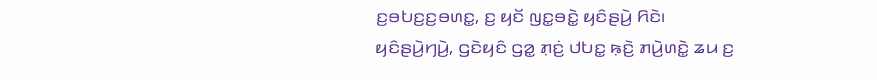ꤢ꤬ꤋꤝꤢ꤬ꤢ꤬ꤋꤛꤢ꤭, ꤢ꤬ ꤟꤢꤩ ꤜꤢ꤭ꤋꤢꤧ꤭ ꤟꤢꤨꤔꤣꤧ꤬ ꤖꤢꤧ꤯
ꤟꤢꤨꤔꤣꤧ꤬ꤚꤣꤧ꤬, ꤞꤢꤧꤟꤢꤨ ꤞꤤ꤭ ꤊ꤫ꤢꤦ꤬ ꤓꤝꤢ꤭ ꤒ꤫ꤢꤧ꤬ ꤊꤣꤧ꤬ꤛꤢꤧ꤭ ꤘꤣ ꤢ꤬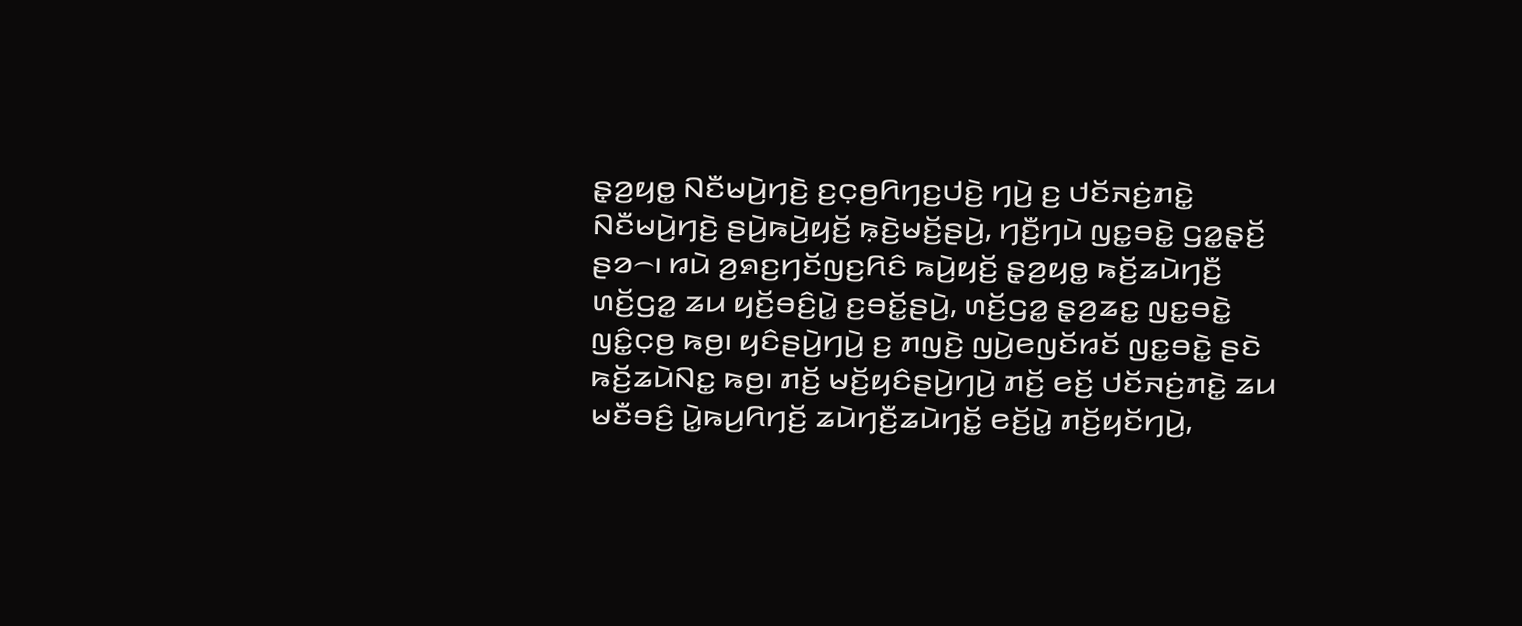ꤔ꤫ꤤ꤬ꤟꤥ꤭ ꤡꤢꤪꤗꤣꤧ꤬ꤚꤢꤧ꤬ ꤢ꤬ꤍ꤫ꤥ꤬ꤖꤚꤢ꤬ꤓꤢꤧ꤬ ꤚꤣꤧ꤬ ꤢ꤬ ꤓꤢꤩꤏꤢꤦ꤬ꤊꤢꤧ꤭ ꤡꤢꤪꤗꤣꤧ꤬ꤚꤢꤧ꤬ ꤔꤣꤧ꤬ꤒꤣꤧ꤬ꤟꤢꤩ꤬ ꤒ꤫ꤢꤧ꤬ꤗꤢꤩ꤬ꤔꤣꤧ꤬, ꤚꤢꤪ꤬ꤚꤣꤧ ꤜꤢ꤭ꤋꤢꤧ꤭ ꤞꤤ꤭ꤔ꤫ꤢꤩ꤬ ꤔꤤ꤮꤯ ꤙꤣꤧ ꤤ꤬ꤎꤢ꤬ꤚꤢꤩꤜꤢ꤬ꤖꤢꤨ ꤒꤣꤧ꤬ꤟꤢꤩ꤬ ꤔ꤫ꤤ꤬ꤟꤥ꤭ ꤒꤢꤩ꤬ꤘꤣꤧꤚꤢꤪ꤬ ꤛꤢꤩ꤬ꤞꤤ꤭ ꤘꤣ ꤟꤢꤩ꤬ꤋꤢꤨ꤬ꤣꤧ꤭ ꤢ꤬ꤋꤢꤩ꤭ꤔꤣꤧ꤬, ꤛꤢꤩ꤬ꤞꤤ꤭ ꤔ꤫ꤤ꤬ꤘꤢ꤭ ꤜꤢ꤭ꤋꤢꤧ꤭ ꤜꤢꤨ꤭ꤍ꤫ꤥ꤬ ꤒꤥ꤬꤯ ꤟꤢꤨꤔꤣꤧ꤬ꤚꤣꤧ꤬ ꤢ꤬ ꤊꤜꤢꤧ꤬ ꤜꤣꤧ꤬ꤕꤜꤢꤩꤙꤢꤩ ꤜꤢ꤭ꤋꤢꤧ꤭ ꤔꤢꤧ ꤒꤢꤩ꤬ꤘꤣꤧꤡꤢ꤭ ꤒꤥ꤬꤯ ꤊꤢꤩ꤬ ꤗꤢꤩ꤬ꤟꤢꤨꤔꤣꤧ꤬ꤚꤣꤧ꤬ ꤊꤢꤩ꤬ ꤕꤢꤩ꤬ ꤓꤢꤩꤏꤢꤦ꤬ꤊꤢꤧ꤭ ꤘꤣ ꤗꤢꤪꤋꤢꤨ꤬ ꤣꤧ꤭ꤒꤣ꤬ꤖꤚꤢꤩ꤬ ꤘꤣꤧꤚꤢꤪ꤬ꤘꤣꤧꤚꤢꤩ꤭ ꤕꤢꤩ꤬ꤣꤧ꤭ ꤊꤢꤩ꤬ꤟꤢꤩꤚꤣꤧ꤬,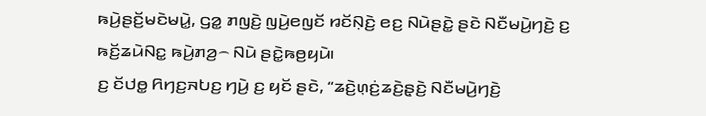ꤒꤣꤧ꤬ꤔꤢꤩ꤬ꤗꤢꤧꤗꤣꤧ꤭, ꤞꤤ꤭ ꤊꤜꤢꤧ꤬ ꤜꤣꤧ꤬ꤕꤜꤢꤩ ꤙꤢꤩꤡ꤫ꤢꤧ꤬ ꤕꤢ꤬ ꤡꤣꤧꤔꤢꤧ꤭ ꤔꤢꤧ ꤡꤢꤪꤗꤣꤧ꤬ꤚꤢꤧ꤬ ꤢ꤬ ꤒꤢꤩ꤬ꤘꤣꤧꤡꤢ꤭ ꤒꤣꤧ꤬ꤊꤤ꤬꤮ ꤡꤣꤧ ꤔꤢꤧ꤭ꤒꤥ꤬ꤟꤣꤧ꤯
ꤢ꤬ ꤢꤩꤓꤥ꤭ ꤖꤚꤢ꤬ꤏꤝꤢ꤬ ꤚꤣꤧ꤬ ꤢ꤬ ꤟꤢꤩ ꤔꤢꤧ, “ꤘꤢꤧ꤬ꤛ꤫ꤢꤦ꤬ꤘꤢꤧ꤬ꤔ꤫ꤢꤧ꤬ ꤡꤢꤪꤗꤣꤧ꤬ꤚꤢꤧ꤬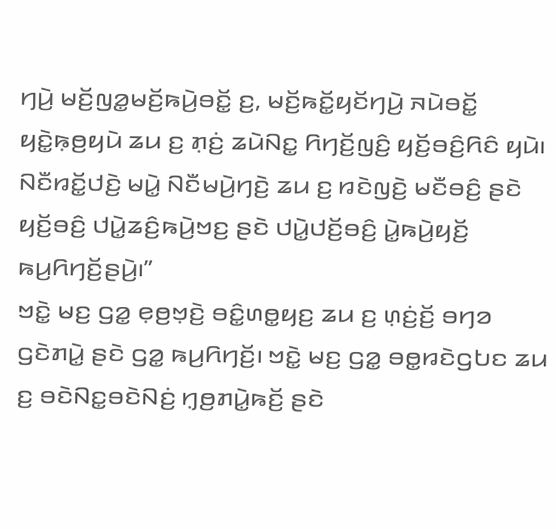ꤚꤣꤧ꤬ ꤗꤢꤩ꤬ꤜꤤ꤭ꤗꤢꤩ꤬ꤒꤣꤧ꤬ꤋꤢꤩ꤭ ꤢ꤬, ꤗꤢꤩ꤬ꤒꤢꤩ꤭ꤟꤢꤩꤚꤣꤧ꤬ ꤏꤣꤧꤋꤢꤩ꤭ ꤟꤢꤧ꤭ꤒ꤫ꤥ꤬ꤟꤣꤧ ꤘꤣ ꤢ꤬ ꤊ꤫ꤢꤦ꤬ ꤘꤣꤧꤡꤢ꤭ ꤖꤚꤢꤩ꤬ꤜꤢꤨ꤬ ꤟꤢꤩ꤬ꤋꤢꤨ꤬ꤖꤢꤨ ꤟꤣꤧ꤯ ꤡꤢꤪꤙꤢꤩ꤭ꤓꤢꤧ꤬ ꤗꤣꤧ꤭ ꤡꤢꤪꤗꤣꤧ꤬ꤚꤢꤧ꤬ ꤘꤣ ꤢ꤬ ꤙꤢꤧꤜꤢꤧ꤬ ꤗꤢꤪꤋꤢꤨ꤬ ꤔꤢꤧ ꤟꤢꤩ꤬ꤋꤢꤨ꤬ ꤓꤣꤧ꤭ꤘꤢꤨ꤬ꤒꤣꤧ꤬ꤠꤢ꤬ ꤔꤢꤧ ꤓꤣꤧ꤭ꤓꤢꤩ꤬ꤋꤢꤨ꤬ ꤣꤧ꤭ꤒꤣꤧ꤬ꤟꤢꤩ꤬ ꤒꤣ꤬ꤖꤚꤢꤩ꤬ꤔꤣꤧ꤬꤯”
ꤠꤢꤧ꤭ ꤗꤢ꤬ ꤞꤤ꤭ ꤕ꤫ꤥ꤬ꤠ꤫ꤢꤧ꤬ ꤋꤢꤨ꤭ꤛꤥ꤭ꤟꤢ꤬ ꤘꤣ ꤢ꤬ ꤛ꤫ꤢꤦ꤬ꤢꤩ꤬ ꤋꤚꤤ ꤞꤢꤧꤊꤣꤧ꤭ ꤔꤢꤧ ꤞꤤ꤭ ꤒꤣ꤬ꤖꤚꤢꤩ꤬꤯ ꤠꤢꤧ꤭ ꤗꤢ꤬ ꤞꤤ꤭ ꤋꤥ꤭ꤙꤢꤧꤞꤝꤢ ꤘꤣ ꤢ꤬ ꤋꤢꤧꤡꤢ꤭ꤋꤢꤧꤡꤢꤦ꤬ ꤚ꤫ꤥ꤬ꤊꤣꤧ꤭ꤒꤢꤩ꤬ ꤔꤢꤧ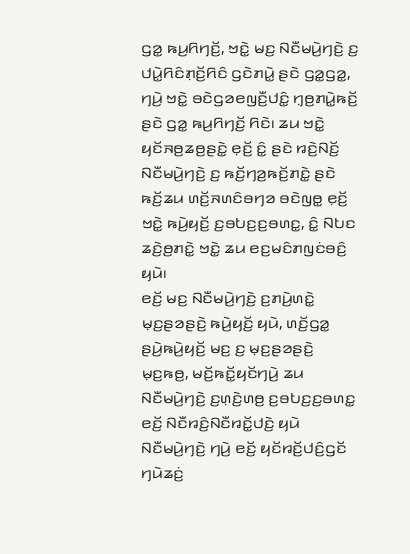ꤞꤤ꤭ ꤒꤣ꤬ꤖꤚꤢꤩ꤬, ꤠꤢꤧ꤭ ꤗꤢ꤬ ꤡꤢꤪꤗꤣꤧ꤬ꤚꤢꤧ꤬ ꤢ꤬ ꤓꤣꤧ꤭ꤖꤢꤨꤊ꤫ꤢꤩ꤬ꤖꤢꤨ ꤞꤢꤧꤊꤣꤧ꤭ ꤔꤢꤧ ꤞꤤ꤭ꤞꤤ꤭, ꤚꤣꤧ꤬ ꤠꤢꤧ꤭ ꤋꤢꤧꤞꤤꤕꤜꤢꤪ꤬ꤓꤢꤨ꤭ ꤚ꤫ꤥ꤬ꤊꤣꤧ꤭ꤒꤢꤩ꤬ ꤔꤢꤧ ꤞꤤ꤭ ꤒꤣ꤬ꤖꤚꤢꤩ꤬ ꤖꤢꤧ꤯ ꤘꤣ ꤠꤢꤧ꤭ ꤟꤢꤩꤏꤥ꤬ꤘꤥ꤬ꤔꤢꤧ꤭ ꤕ꤫ꤢꤩ꤬ ꤢꤨ꤭ ꤔꤢꤧ ꤙꤢꤧ꤬ꤡꤢꤩ꤬ ꤡꤢꤪꤗꤣꤧ꤬ꤚꤢꤧ꤬ ꤢ꤬ ꤒꤢꤩ꤬ꤚꤤ꤬ꤒꤢꤩ꤬ꤊꤢꤧ꤭ ꤔꤢꤧ ꤒꤢꤩ꤬ꤘꤣ ꤛꤢꤩ꤬ꤏꤛꤢꤨꤋꤚꤤ ꤋꤢꤧꤜꤥ꤭ ꤕ꤫ꤢꤩ꤬ ꤠꤢꤧ꤭ ꤒꤣꤧ꤬ꤟꤢꤩ꤬ ꤢ꤬ꤋꤝꤢ꤬ꤢ꤬ꤋꤛꤢ꤭, ꤢꤨ꤭ ꤡꤝꤢ ꤘꤢꤧ꤬ꤥ꤬ꤊꤢꤧ꤭ ꤠꤢꤧ꤭ ꤘꤣ ꤕꤢ꤬ꤗꤢꤨꤊꤜꤢꤦꤋꤢꤨ꤬ ꤟꤣꤧ꤯
ꤕꤢꤩ꤬ ꤗꤢ꤬ ꤡꤢꤪꤗꤣꤧ꤬ꤚꤢꤧ꤬ ꤢ꤬ꤊꤣꤧ꤬ꤛꤢꤧ꤭ ꤗ꤫ꤢ꤬ꤔꤤꤔꤢꤧ꤬ ꤒꤣꤧ꤬ꤟꤢꤩ꤬ ꤟꤣꤧ, ꤛꤢꤩ꤬ꤞꤤ꤭ ꤔꤣꤧ꤬ꤒꤣꤧ꤬ꤟꤢꤩ꤬ ꤗꤢ꤬ ꤢ꤬ ꤗ꤫ꤢ꤬ꤔꤤꤔꤢꤧ꤬ ꤗ꤫ꤢ꤬ꤒꤥ꤬, ꤗꤢꤩ꤬ꤒꤢꤩ꤭ꤟꤢꤩꤚꤣꤧ꤬ ꤘꤣ ꤡꤢꤪꤗꤣꤧ꤬ꤚꤢꤧ꤬ ꤢ꤬ꤛ꤫ꤢꤧ꤬ꤛꤥ꤬ ꤢ꤬ꤋꤝꤢ꤬ꤢ꤬ꤋꤛꤢ꤭ ꤕꤢꤩ꤬ ꤡꤢꤪꤙꤢꤨ꤬ꤡꤢꤪꤙꤢꤩ꤭ꤓꤢꤧ꤬ ꤟꤣꤧ ꤡꤢꤪꤗꤣꤧ꤬ꤚꤢꤧ꤬ ꤚꤣꤧ꤬ ꤕꤢꤩ꤬ ꤟꤢꤩꤙꤢꤩ꤬ꤓꤢꤨ꤬ꤞꤢꤩ ꤚꤣꤧꤘꤢꤦ꤬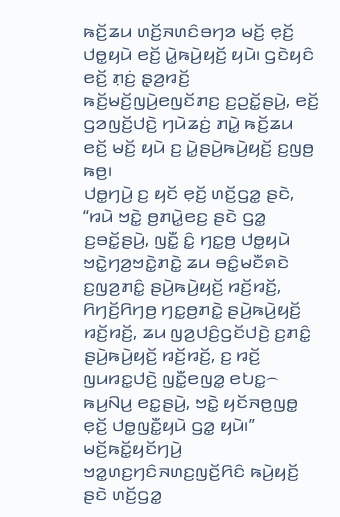ꤒꤢꤩ꤬ꤘꤣ ꤛꤢꤩ꤬ꤏꤛꤢꤨꤋꤚꤤ ꤗꤢꤩ꤬ ꤕ꤫ꤢꤩ꤬ ꤓꤥ꤭ꤟꤣꤧ ꤕꤢꤩ꤬ ꤣꤧ꤭ꤒꤣꤧ꤬ꤟꤢꤩ꤬ ꤟꤣꤧ꤯ ꤞꤢꤧꤟꤢꤨ ꤕꤢꤩ꤬ ꤊ꤫ꤢꤦ꤬ ꤔ꤫ꤤ꤬ꤙꤢꤩ꤬ ꤒꤢꤩ꤬ꤗꤢꤩ꤬ꤜꤣꤧ꤬ꤕꤜꤢꤩꤊꤢ꤬ ꤢ꤬ꤑꤢꤩ꤭ꤔꤣꤧ꤬, ꤕꤢꤩ꤬ ꤞꤤꤜꤢꤩ꤬ꤓꤢꤧ꤬ ꤚꤣꤧꤘꤢꤦ꤬ ꤊꤣꤧ꤭ ꤒꤢꤩ꤬ꤘꤣ ꤕꤢꤩ꤬ ꤗꤢꤩ꤬ ꤟꤣꤧ ꤢ꤬ ꤣꤧ꤭ꤔꤣꤧ꤬ꤒꤣꤧ꤬ꤟꤢꤩ꤬ ꤢ꤬ꤜꤥ꤬ ꤒꤥ꤬꤯
ꤓꤥ꤭ꤚꤣꤧ꤬ ꤢ꤬ ꤟꤢꤩ ꤕ꤫ꤢꤩ꤬ ꤛꤢꤩ꤬ꤞꤤ꤭ ꤔꤢꤧ, “ꤙꤣꤧ ꤠꤢꤧ꤭ ꤥ꤬ꤊꤣꤧ꤭ꤕꤢ꤬ ꤔꤢꤧ ꤞꤤ꤭ ꤢ꤬ꤋꤢꤩ꤭ꤔꤣꤧ꤬, ꤜꤢꤪ꤭ ꤢꤨ꤭ ꤚꤢ꤭ꤥ꤬ ꤓꤥ꤭ꤟꤣꤧ ꤠꤢꤧ꤭ꤚꤤ꤬ꤠꤢꤧ꤭ꤊꤢꤧ꤭ ꤘꤣ ꤋꤢꤨ꤭ꤗꤢꤪꤎꤢꤧ ꤢ꤬ꤜꤤ꤬ꤊꤢꤨ꤭ ꤔꤣꤧ꤬ꤒꤣꤧ꤬ꤟꤢꤩ꤬ ꤙꤢꤩ꤬ꤙꤢꤩ꤬, ꤖꤚꤢꤩ꤬ꤖꤚꤥ꤬ ꤚꤢ꤭ꤥ꤬ꤊꤢꤧ꤭ ꤔꤣꤧ꤬ꤒꤣꤧ꤬ꤟꤢꤩ꤬ ꤙꤢꤩ꤬ꤙꤢꤩ꤬, ꤘꤣ ꤜꤤ꤬ꤓꤢꤨ꤬ꤞꤢꤩꤓꤢꤧ꤬ ꤢ꤬ꤊꤢꤨ꤭ ꤔꤣꤧ꤬ꤒꤣꤧ꤬ꤟꤢꤩ꤬ ꤙꤢꤩ꤬ꤙꤢꤩ꤬, ꤢ꤬ ꤙꤢꤩ꤬ ꤜꤣꤙꤢ꤭ꤓꤢꤧ꤬ ꤜꤢꤪ꤭ꤕꤜꤤ꤭ ꤕꤝꤢ꤭꤮ ꤒꤣ꤬ꤡꤣ꤬ ꤕꤢ꤭ꤔꤣꤧ꤬, ꤠꤢꤧ꤭ ꤟꤢꤩꤏꤥ꤬ꤜꤥ꤭ ꤕ꤫ꤢꤩ꤬ ꤓꤥ꤭ꤜꤢꤪ꤭ꤟꤣꤧ ꤞꤤ꤭ ꤟꤣꤧ꤯”
ꤗꤢꤩ꤬ꤒꤢꤩ꤭ꤟꤢꤩꤚꤣꤧ꤬ ꤠꤤ꤭ꤛꤢ꤬ꤚꤢꤨꤏꤛꤢ꤬ꤜꤢꤩ꤬ꤖꤢꤨ ꤒꤣꤧ꤬ꤟꤢꤩ꤬ ꤔꤢꤧ ꤛꤢꤩ꤬ꤞꤤ꤭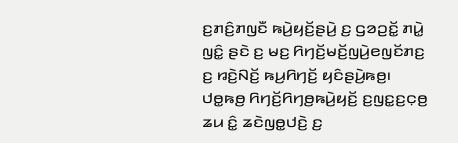ꤢ꤬ꤊꤢꤨ꤬ꤊꤜꤢꤪ ꤒꤣꤧ꤬ꤟꤢꤩ꤬ꤔꤣꤧ꤬ ꤢ꤬ ꤞꤤꤑꤢꤩ꤭ ꤊꤣꤧ꤭ ꤜꤢꤨ꤭ ꤔꤢꤧ ꤢ꤬ ꤗꤢ꤬ ꤖꤚꤢꤩ꤬ꤗꤢꤩ꤬ꤜꤣꤧ꤬ꤕꤜꤢꤩꤊꤢ꤬ ꤢ꤬ ꤙꤢꤧ꤬ꤡꤢꤩ꤬ ꤒꤣ꤬ꤖꤚꤢꤩ꤬ ꤟꤢꤨꤔꤣꤧ꤬ꤒꤥ꤬꤯ ꤓꤥ꤭ꤒꤥ꤬ ꤖꤚꤢꤩ꤬ꤖꤚꤥ꤬ꤒꤣꤧ꤬ꤟꤢꤩ꤬ ꤢ꤬ꤜꤢ꤭ꤢ꤬ꤍ꤫ꤥ꤬ ꤘꤣ ꤢꤨ꤭ ꤘꤢꤧꤜꤥ꤭ꤓꤢꤧ꤬ ꤢ꤬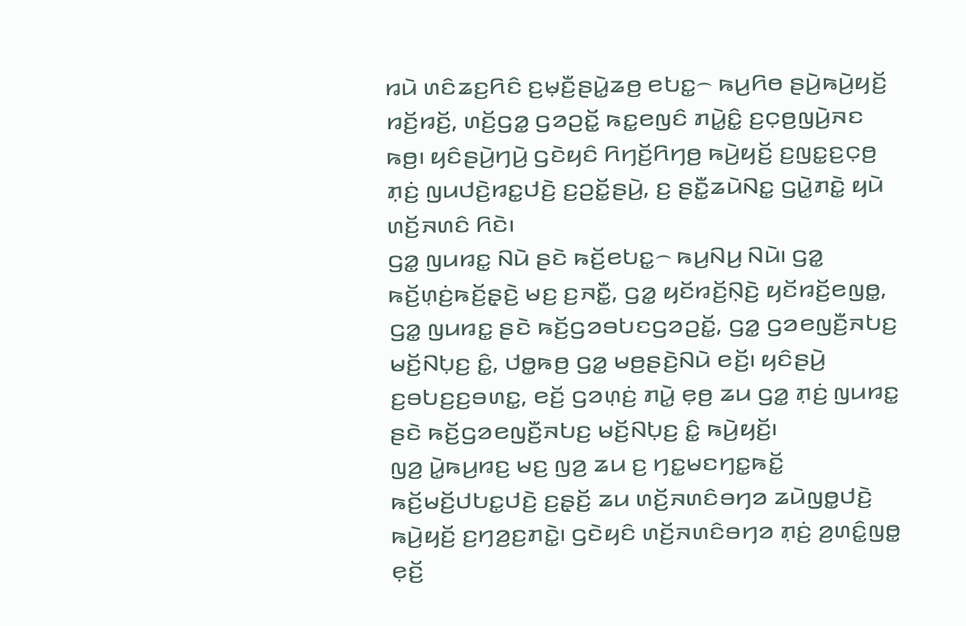ꤙꤣꤧ ꤛꤢꤨꤘꤢ꤬ꤖꤢꤨ ꤢ꤬ꤗ꤫ꤢꤪ꤬ꤔꤣꤧ꤭ꤘꤥ꤬ ꤕꤝꤢ꤭꤮ ꤒꤣ꤬ꤖꤥ ꤔꤣꤧ꤬ꤒꤣꤧ꤬ꤟꤢꤩ꤬ ꤙꤢꤩ꤬ꤙꤢꤩ꤬, ꤛꤢꤩ꤬ꤞꤤ꤭ ꤞꤤꤑꤢꤩ꤭ ꤒꤢ꤭ꤕꤜꤢꤨ ꤊꤣꤧ꤭ꤢꤨ꤭ ꤢ꤬ꤍ꤫ꤥ꤬ꤜꤣꤧ꤬ꤏꤢ ꤒꤥ꤬꤯ ꤟꤢꤨꤔꤣꤧ꤬ꤚꤣꤧ꤬ ꤞꤢꤧꤟꤢꤨ ꤖꤚꤢꤩ꤬ꤖꤚꤥ꤬ ꤒꤣꤧ꤬ꤟꤢꤩ꤬ ꤢ꤬ꤜꤢ꤭ꤢ꤬ꤍ꤫ꤥ꤬ ꤊ꤫ꤢꤦ꤬ ꤜꤣꤓꤢꤧ꤬ꤙꤢ꤭ꤓꤢꤧ꤬ ꤢ꤬ꤑꤢꤩ꤭ꤔꤣꤧ꤬, ꤢ꤬ ꤔꤢꤪ꤭ꤘꤣꤧꤡꤢ꤭ ꤞꤣꤧ꤭ꤊꤢꤧ꤭ ꤟꤣꤧ ꤛꤢꤩ꤬ꤏꤛꤢꤨ ꤖꤢꤧ꤯
ꤞꤤ꤭ ꤜꤣꤙꤢ꤭ ꤡꤣꤧ ꤔꤢꤧ ꤒꤢꤩ꤬ꤕꤝꤢ꤭꤮ ꤒꤣ꤬ꤡꤣ꤬ ꤡꤣꤧ꤯ ꤞꤤ꤭ ꤒꤢꤩ꤬ꤛ꤫ꤢꤦ꤬ꤒꤢꤩ꤬ꤔ꤫ꤢꤧ꤬ ꤗꤢ꤬ ꤢ꤬ꤏꤢꤪ꤭, ꤞꤤ꤭ ꤟꤢꤩꤙꤢꤩ꤬ꤡ꤫ꤢꤧ꤬ ꤟꤢꤩꤙꤢꤩ꤬ꤕꤜꤥ꤭, ꤞꤤ꤭ ꤜꤣꤙꤢ꤭ ꤔꤢꤧ ꤒꤢꤩ꤬ꤞꤤꤋꤝꤢꤞꤤꤑꤢꤩ꤭, ꤞꤤ꤭ ꤞꤤꤕꤜꤢꤪ꤬ꤏꤝꤢ꤬ ꤗꤢꤩ꤬ꤡꤝ꤫ꤢ꤬ ꤢꤨ꤭, ꤓꤥ꤭ꤒꤥ꤬ ꤞꤤ꤭ ꤗꤥ꤬ꤔꤢꤧ꤬ꤡꤣꤧ ꤕꤢꤩ꤬꤯ ꤟꤢꤨꤔꤣꤧ꤬ ꤢ꤬ꤋꤝꤢ꤬ꤢ꤬ꤋꤛꤢ꤭, ꤕꤢꤩ꤬ ꤞꤤꤛ꤫ꤢꤦ꤬ ꤊꤣꤧ꤭ ꤕ꤫ꤥ꤬ ꤘꤣ ꤞꤤ꤭ ꤊ꤫ꤢꤦ꤬ ꤜꤣꤙꤢ꤭ ꤔꤢꤧ ꤒꤢꤩ꤬ꤞꤤꤕꤜꤢꤪ꤬ꤏꤝꤢ꤬ ꤗꤢꤩ꤬ꤡꤝ꤫ꤢ꤬ ꤢꤨ꤭ ꤒꤣꤧ꤬ꤟꤢꤩ꤬꤯
ꤜꤤ꤬ ꤣꤧ꤭ꤒꤣ꤬ꤙꤢ꤬ ꤗꤢ꤬ ꤜꤤ꤬ ꤘꤣ ꤢ꤬ ꤚꤢ꤭ꤗꤢꤚꤢ꤭ꤒꤢꤩ꤭ ꤒꤢꤩ꤬ꤗꤢꤩ꤬ꤓꤝꤢ꤭ꤓꤢꤧ꤬ ꤢ꤬ꤔ꤫ꤢꤩ꤬ ꤘꤣ ꤛꤢꤩ꤬ꤏꤛꤢꤨꤋꤚꤤ ꤘꤣꤧꤜꤥ꤭ꤓꤢꤧ꤬ ꤒꤣꤧ꤬ꤟꤢꤩ꤬ ꤢ꤬ꤚꤤ꤬ꤢ꤬ꤊꤢꤧ꤭꤯ ꤞꤢꤧꤟꤢꤨ ꤛꤢꤩ꤬ꤏꤛꤢꤨꤋꤚꤤ ꤊ꤫ꤢꤦ꤬ ꤤ꤬ꤛꤢꤨ꤭ꤜꤥ꤭ ꤕ꤫ꤢꤩ꤬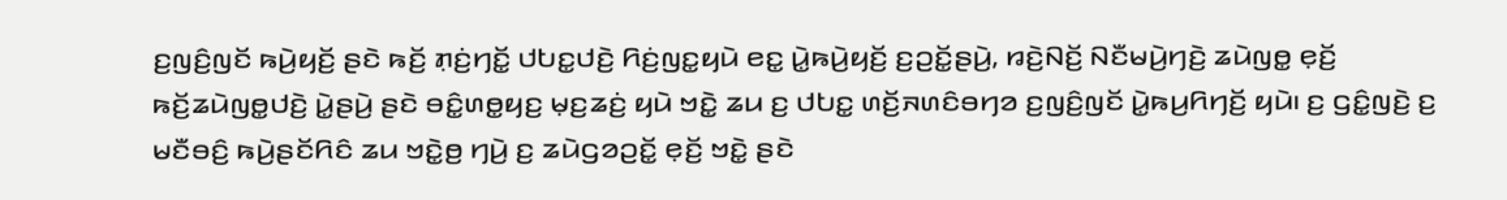ꤢ꤬ꤜꤢꤨ꤬ꤜꤢꤩ ꤒꤣꤧ꤬ꤟꤢꤩ꤬ ꤔꤢꤧ ꤒꤢꤩ꤬ ꤊ꤫ꤢꤦ꤬ꤚꤢꤩ꤭ ꤓꤝꤢ꤭ꤓꤢꤧ꤬ ꤖꤢꤦ꤬ꤜꤢ꤭ꤟꤣꤧ ꤕꤢ꤭ ꤣꤧ꤭ꤒꤣꤧ꤬ꤟꤢꤩ꤬ ꤢ꤬ꤑꤢꤩ꤭ꤔꤣꤧ꤬, ꤙꤢꤧ꤬ꤡꤢꤩ꤬ ꤡꤢꤪꤗꤣꤧ꤬ꤚꤢꤧ꤬ ꤘꤣꤧꤜꤥ꤭ ꤕ꤫ꤢꤩ꤬ ꤒꤢꤩ꤬ꤘꤣꤧꤜꤥ꤭ꤓꤢꤧ꤬ ꤣꤧ꤭ꤔꤣꤧ꤬ ꤔꤢꤧ ꤋꤢꤨ꤭ꤛꤥ꤭ꤟꤢ꤬ ꤗ꤫ꤢ꤬ꤘꤢꤦ꤬ ꤟꤣꤧ ꤠꤢꤧ꤭ ꤘꤣ ꤢ꤬ ꤓꤝꤢ꤭ ꤛꤢꤩ꤬ꤏꤛꤢꤨꤋꤚꤤ ꤢ꤬ꤜꤢꤨ꤬ꤜꤢꤩ ꤣꤧ꤭ꤒꤣ꤬ꤖꤚꤢꤩ꤬ ꤟꤣꤧ꤯ ꤢ꤬ ꤞꤢꤨ꤭ꤜꤢꤧ꤬ ꤢ꤬ ꤗꤢꤪꤋꤢꤨ꤬ ꤒꤣꤧ꤬ꤔꤢꤩꤖꤢꤨ ꤘꤣ ꤠꤢꤧ꤭ꤥ꤬ ꤚꤣꤧ꤬ ꤢ꤬ ꤘꤣꤧꤞꤤꤑꤢꤩ꤭ ꤕ꤫ꤢꤩ꤬ ꤠꤢꤧ꤭ ꤔꤢꤧ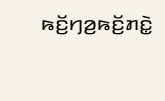ꤒꤢꤩ꤬ꤚꤤ꤬ꤒꤢꤩ꤬ꤊꤢꤧ꤭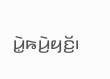ꤣꤧ꤭ꤒꤣꤧ꤬ꤟꤢꤩ꤬꤯